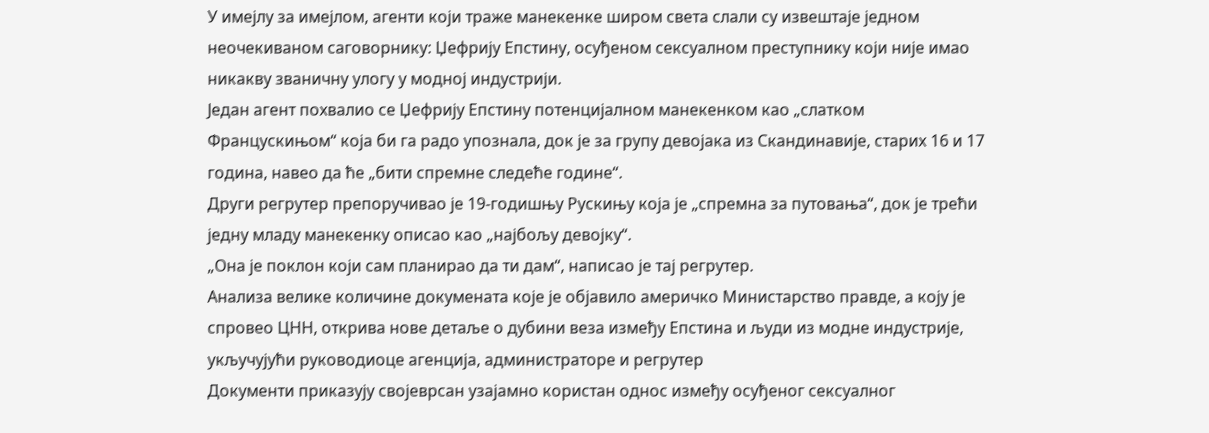У имејлу за имејлом, агенти који траже манекенке широм света слали су извештаје једном неочекиваном саговорнику: Џефрију Епстину, осуђеном сексуалном преступнику који није имао никакву званичну улогу у модној индустрији.
Један агент похвалио се Џефрију Епстину потенцијалном манекенком као „слатком Францускињом“ која би га радо упознала, док је за групу девојака из Скандинавије, старих 16 и 17 година, навео да ће „бити спремне следеће године“.
Други регрутер препоручивао је 19-годишњу Рускињу која је „спремна за путовања“, док је трећи једну младу манекенку описао као „најбољу девојку“.
„Она је поклон који сам планирао да ти дам“, написао је тај регрутер.
Анализа велике количине докумената које је објавило америчко Министарство правде, а коју је спровео ЦНН, открива нове детаље о дубини веза између Епстина и људи из модне индустрије, укључујући руководиоце агенција, администраторе и регрутер
Документи приказују својеврсан узајамно користан однос између осуђеног сексуалног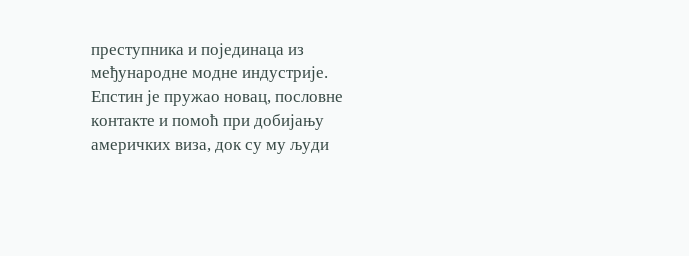преступника и појединаца из међународне модне индустрије. Епстин је пружао новац, пословне контакте и помоћ при добијању америчких виза, док су му људи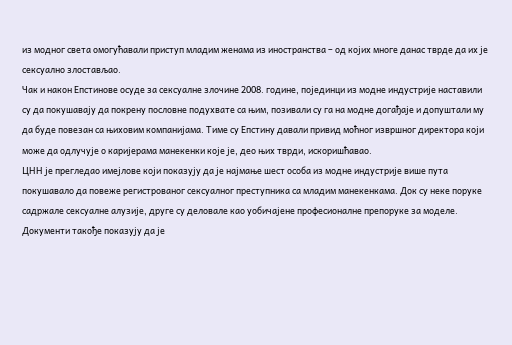из модног света омогућавали приступ младим женама из иностранства – од којих многе данас тврде да их је сексуално злостављао.
Чак и након Епстинове осуде за сексуалне злочине 2008. године, појединци из модне индустрије наставили су да покушавају да покрену пословне подухвате са њим, позивали су га на модне догађаје и допуштали му да буде повезан са њиховим компанијама. Тиме су Епстину давали привид моћног извршног директора који може да одлучује о каријерама манекенки које је, део њих тврди, искоришћавао.
ЦНН је прегледао имејлове који показују да је најмање шест особа из модне индустрије више пута покушавало да повеже регистрованог сексуалног преступника са младим манекенкама. Док су неке поруке садржале сексуалне алузије, друге су деловале као уобичајене професионалне препоруке за моделе. Документи такође показују да је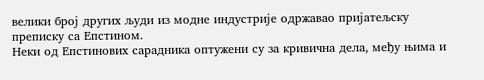велики број других људи из модне индустрије одржавао пријатељску преписку са Епстином.
Неки од Епстинових сарадника оптужени су за кривична дела, међу њима и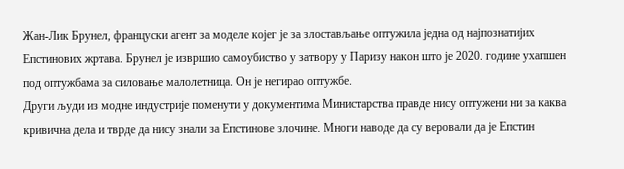Жан-Лик Брунел, француски агент за моделе којег је за злостављање оптужила једна од најпознатијих Епстинових жртава. Брунел је извршио самоубиство у затвору у Паризу након што је 2020. године ухапшен под оптужбама за силовање малолетница. Он је негирао оптужбе.
Други људи из модне индустрије поменути у документима Министарства правде нису оптужени ни за каква кривична дела и тврде да нису знали за Епстинове злочине. Многи наводе да су веровали да је Епстин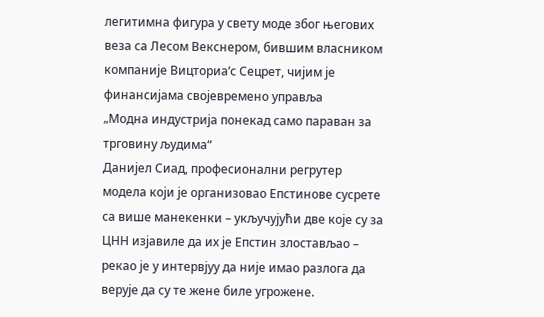легитимна фигура у свету моде због његових веза са Лесом Векснером, бившим власником компаније Вицториа’с Сецрет, чијим је финансијама својевремено управља
„Модна индустрија понекад само параван за трговину људима“
Данијел Сиад, професионални регрутер модела који је организовао Епстинове сусрете са више манекенки – укључујући две које су за ЦНН изјавиле да их је Епстин злостављао – рекао је у интервјуу да није имао разлога да верује да су те жене биле угрожене.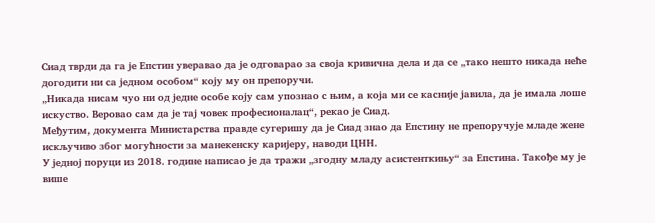Сиад тврди да га је Епстин уверавао да је одговарао за своја кривична дела и да се „тако нешто никада неће догодити ни са једном особом“ коју му он препоручи.
„Никада нисам чуо ни од једне особе коју сам упознао с њим, а која ми се касније јавила, да је имала лоше искуство. Веровао сам да је тај човек професионалац“, рекао је Сиад.
Међутим, документа Министарства правде сугеришу да је Сиад знао да Епстину не препоручује младе жене искључиво због могућности за манекенску каријеру, наводи ЦНН.
У једној поруци из 2018. године написао је да тражи „згодну младу асистенткињу“ за Епстина. Такође му је више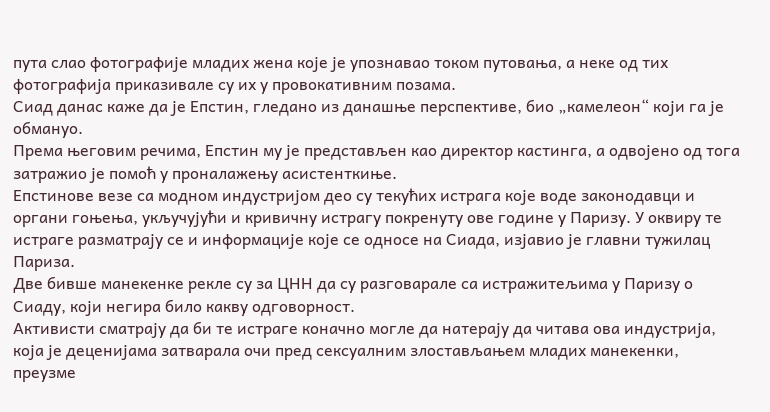пута слао фотографије младих жена које је упознавао током путовања, а неке од тих фотографија приказивале су их у провокативним позама.
Сиад данас каже да је Епстин, гледано из данашње перспективе, био „камелеон“ који га је обмануо.
Према његовим речима, Епстин му је представљен као директор кастинга, а одвојено од тога затражио је помоћ у проналажењу асистенткиње.
Епстинове везе са модном индустријом део су текућих истрага које воде законодавци и органи гоњења, укључујући и кривичну истрагу покренуту ове године у Паризу. У оквиру те истраге разматрају се и информације које се односе на Сиада, изјавио је главни тужилац Париза.
Две бивше манекенке рекле су за ЦНН да су разговарале са истражитељима у Паризу о Сиаду, који негира било какву одговорност.
Активисти сматрају да би те истраге коначно могле да натерају да читава ова индустрија, која је деценијама затварала очи пред сексуалним злостављањем младих манекенки, преузме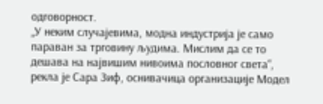одговорност.
„У неким случајевима, модна индустрија је само параван за трговину људима. Мислим да се то дешава на највишим нивоима пословног света“, рекла је Сара Зиф, оснивачица организације Модел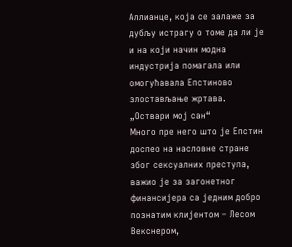Аллианце, која се залаже за дубљу истрагу о томе да ли је и на који начин модна индустрија помагала или омогућавала Епстиново злостављање жртава.
„Оствари мој сан“
Много пре него што је Епстин доспео на насловне стране због сексуалних преступа, важио је за загонетног финансијера са једним добро познатим клијентом – Лесом Векснером,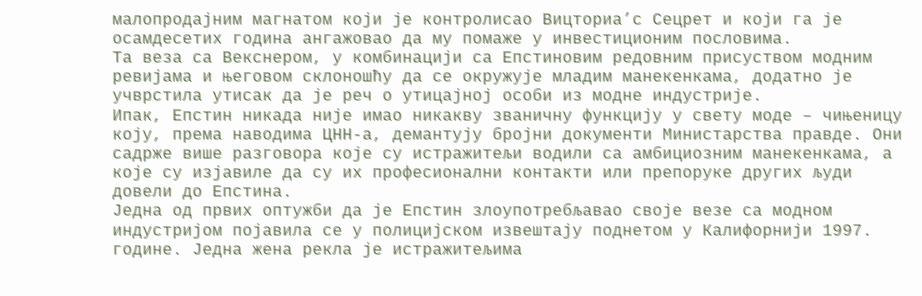малопродајним магнатом који је контролисао Вицториа’с Сецрет и који га је осамдесетих година ангажовао да му помаже у инвестиционим пословима.
Та веза са Векснером, у комбинацији са Епстиновим редовним присуством модним ревијама и његовом склоношћу да се окружује младим манекенкама, додатно је учврстила утисак да је реч о утицајној особи из модне индустрије.
Ипак, Епстин никада није имао никакву званичну функцију у свету моде – чињеницу коју, према наводима ЦНН-а, демантују бројни документи Министарства правде. Они садрже више разговора које су истражитељи водили са амбициозним манекенкама, а које су изјавиле да су их професионални контакти или препоруке других људи довели до Епстина.
Једна од првих оптужби да је Епстин злоупотребљавао своје везе са модном индустријом појавила се у полицијском извештају поднетом у Калифорнији 1997. године. Једна жена рекла је истражитељима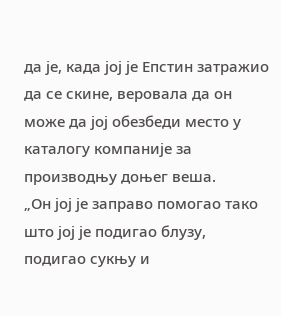да је, када јој је Епстин затражио да се скине, веровала да он може да јој обезбеди место у каталогу компаније за производњу доњег веша.
„Он јој је заправо помогао тако што јој је подигао блузу, подигао сукњу и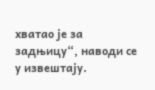хватао је за задњицу“, наводи се у извештају.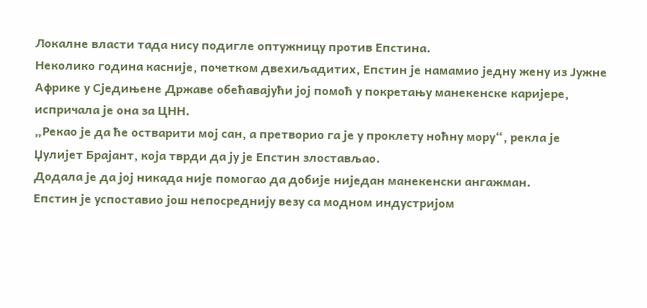Локалне власти тада нису подигле оптужницу против Епстина.
Неколико година касније, почетком двехиљадитих, Епстин је намамио једну жену из Јужне Африке у Сједињене Државе обећавајући јој помоћ у покретању манекенске каријере, испричала је она за ЦНН.
„Рекао је да ће остварити мој сан, а претворио га је у проклету ноћну мору“, рекла је Џулијет Брајант, која тврди да ју је Епстин злостављао.
Додала је да јој никада није помогао да добије ниједан манекенски ангажман.
Епстин је успоставио још непосреднију везу са модном индустријом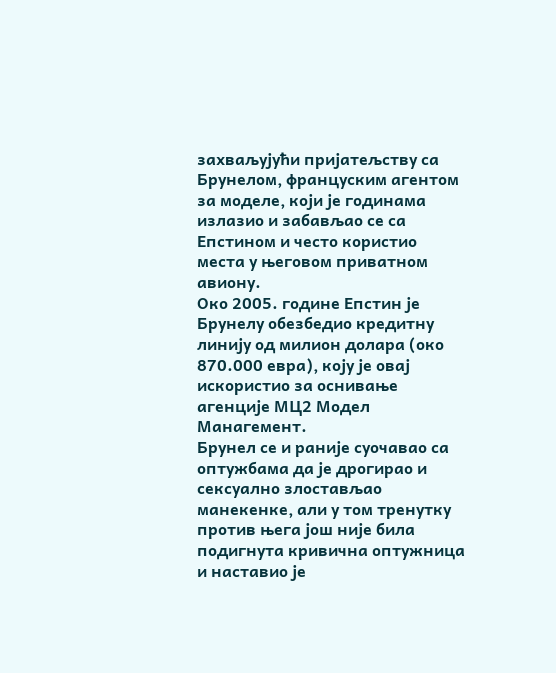захваљујући пријатељству са Брунелом, француским агентом за моделе, који је годинама излазио и забављао се са Епстином и често користио места у његовом приватном авиону.
Око 2005. године Епстин је Брунелу обезбедио кредитну линију од милион долара (око 870.000 евра), коју је овај искористио за оснивање агенције МЦ2 Модел Манагемент.
Брунел се и раније суочавао са оптужбама да је дрогирао и сексуално злостављао манекенке, али у том тренутку против њега још није била подигнута кривична оптужница и наставио је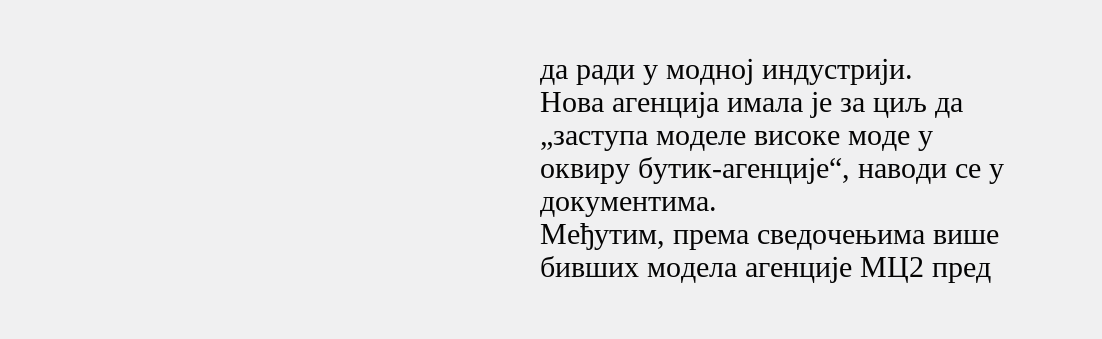да ради у модној индустрији.
Нова агенција имала је за циљ да „заступа моделе високе моде у оквиру бутик-агенције“, наводи се у документима.
Међутим, према сведочењима више бивших модела агенције МЦ2 пред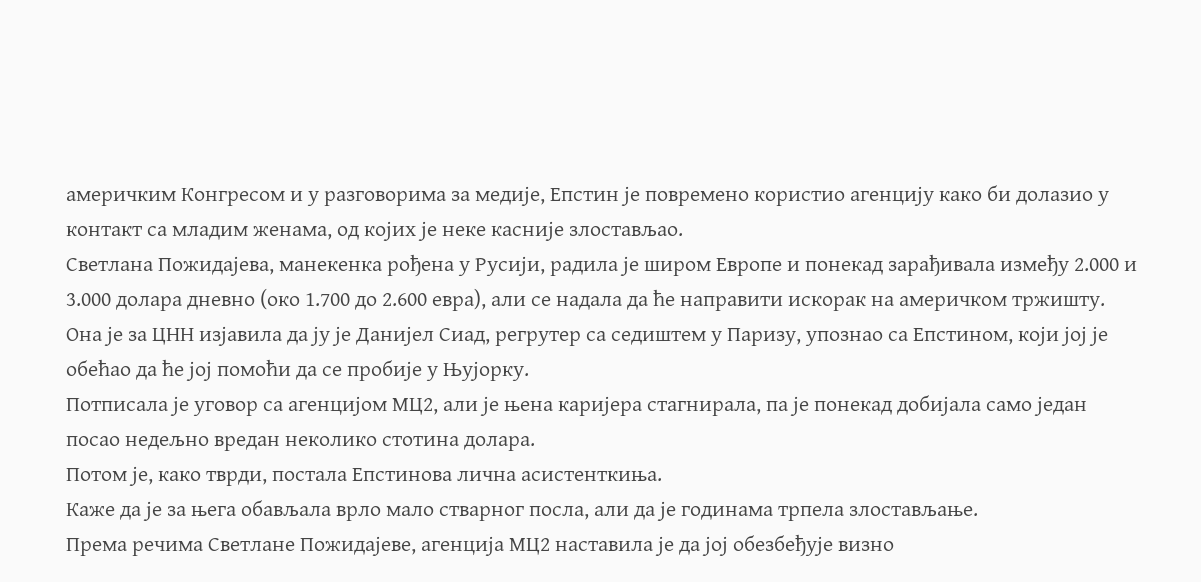америчким Конгресом и у разговорима за медије, Епстин је повремено користио агенцију како би долазио у контакт са младим женама, од којих је неке касније злостављао.
Светлана Пожидајева, манекенка рођена у Русији, радила је широм Европе и понекад зарађивала између 2.000 и 3.000 долара дневно (око 1.700 до 2.600 евра), али се надала да ће направити искорак на америчком тржишту.
Она је за ЦНН изјавила да ју је Данијел Сиад, регрутер са седиштем у Паризу, упознао са Епстином, који јој је обећао да ће јој помоћи да се пробије у Њујорку.
Потписала је уговор са агенцијом МЦ2, али је њена каријера стагнирала, па је понекад добијала само један посао недељно вредан неколико стотина долара.
Потом је, како тврди, постала Епстинова лична асистенткиња.
Каже да је за њега обављала врло мало стварног посла, али да је годинама трпела злостављање.
Према речима Светлане Пожидајеве, агенција МЦ2 наставила је да јој обезбеђује визно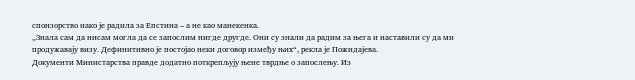спонзорство иако је радила за Епстина – а не као манекенка.
„Знала сам да нисам могла да се запослим нигде другде. Они су знали да радим за њега и наставили су да ми продужавају визу. Дефинитивно је постојао неки договор између њих“, рекла је Пожидајева.
Документи Министарства правде додатно поткрепљују њене тврдње о запослењу. Из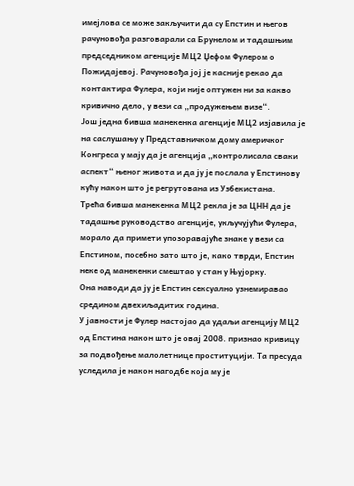имејлова се може закључити да су Епстин и његов рачуновођа разговарали са Брунелом и тадашњим председником агенције МЦ2 Џефом Фулером о Пожидајевој. Рачуновођа јој је касније рекао да контактира Фулера, који није оптужен ни за какво кривично дело, у вези са „продужењем визе“.
Још једна бивша манекенка агенције МЦ2 изјавила је на саслушању у Представничком дому америчког Конгреса у мају да је агенција „контролисала сваки аспект“ њеног живота и да ју је послала у Епстинову кућу након што је регрутована из Узбекистана.
Трећа бивша манекенка МЦ2 рекла је за ЦНН да је тадашње руководство агенције, укључујући Фулера, морало да примети упозоравајуће знаке у вези са Епстином, посебно зато што је, како тврди, Епстин неке од манекенки смештао у стан у Њујорку.
Она наводи да ју је Епстин сексуално узнемиравао средином двехиљадитих година.
У јавности је Фулер настојао да удаљи агенцију МЦ2 од Епстина након што је овај 2008. признао кривицу за подвођење малолетнице проституцији. Та пресуда уследила је након нагодбе која му је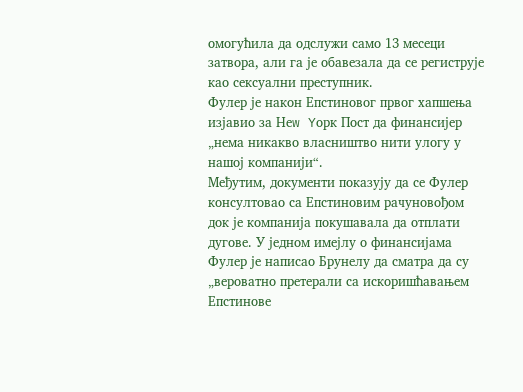омогућила да одслужи само 13 месеци затвора, али га је обавезала да се региструје као сексуални преступник.
Фулер је након Епстиновог првог хапшења изјавио за Неw Yорк Пост да финансијер „нема никакво власништво нити улогу у нашој компанији“.
Међутим, документи показују да се Фулер консултовао са Епстиновим рачуновођом док је компанија покушавала да отплати дугове. У једном имејлу о финансијама Фулер је написао Брунелу да сматра да су „вероватно претерали са искоришћавањем Епстинове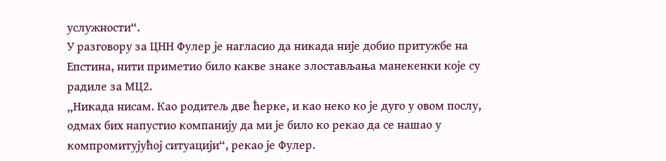услужности“.
У разговору за ЦНН Фулер је нагласио да никада није добио притужбе на Епстина, нити приметио било какве знаке злостављања манекенки које су радиле за МЦ2.
„Никада нисам. Као родитељ две ћерке, и као неко ко је дуго у овом послу, одмах бих напустио компанију да ми је било ко рекао да се нашао у компромитујућој ситуацији“, рекао је Фулер.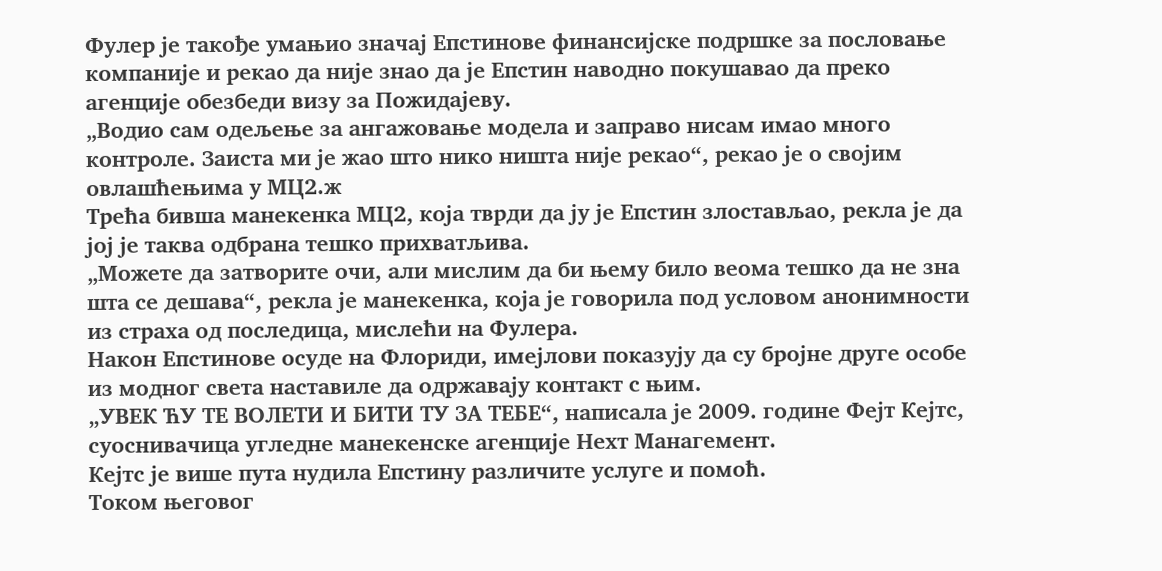Фулер је такође умањио значај Епстинове финансијске подршке за пословање компаније и рекао да није знао да је Епстин наводно покушавао да преко агенције обезбеди визу за Пожидајеву.
„Водио сам одељење за ангажовање модела и заправо нисам имао много контроле. Заиста ми је жао што нико ништа није рекао“, рекао је о својим овлашћењима у МЦ2.ж
Трећа бивша манекенка МЦ2, која тврди да ју је Епстин злостављао, рекла је да јој је таква одбрана тешко прихватљива.
„Можете да затворите очи, али мислим да би њему било веома тешко да не зна шта се дешава“, рекла је манекенка, која је говорила под условом анонимности из страха од последица, мислећи на Фулера.
Након Епстинове осуде на Флориди, имејлови показују да су бројне друге особе из модног света наставиле да одржавају контакт с њим.
„УВЕК ЋУ ТЕ ВОЛЕТИ И БИТИ ТУ ЗА ТЕБЕ“, написала је 2009. године Фејт Кејтс, суоснивачица угледне манекенске агенције Неxт Манагемент.
Кејтс је више пута нудила Епстину различите услуге и помоћ.
Током његовог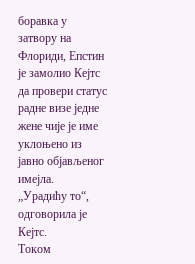боравка у затвору на Флориди, Епстин је замолио Кејтс да провери статус радне визе једне жене чије је име уклоњено из јавно објављеног имејла.
„Урадићу то“, одговорила је Кејтс.
Током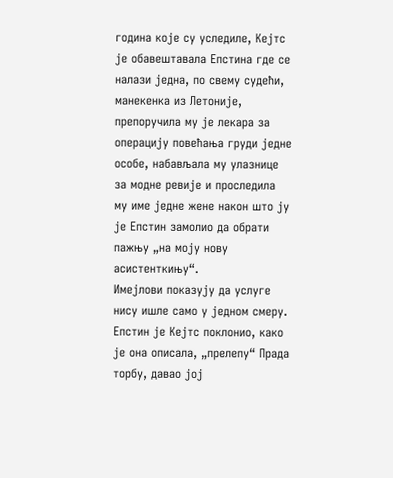година које су уследиле, Кејтс је обавештавала Епстина где се налази једна, по свему судећи, манекенка из Летоније, препоручила му је лекара за операцију повећања груди једне особе, набављала му улазнице за модне ревије и проследила му име једне жене након што ју је Епстин замолио да обрати пажњу „на моју нову асистенткињу“.
Имејлови показују да услуге нису ишле само у једном смеру.
Епстин је Кејтс поклонио, како је она описала, „прелепу“ Прада торбу, давао јој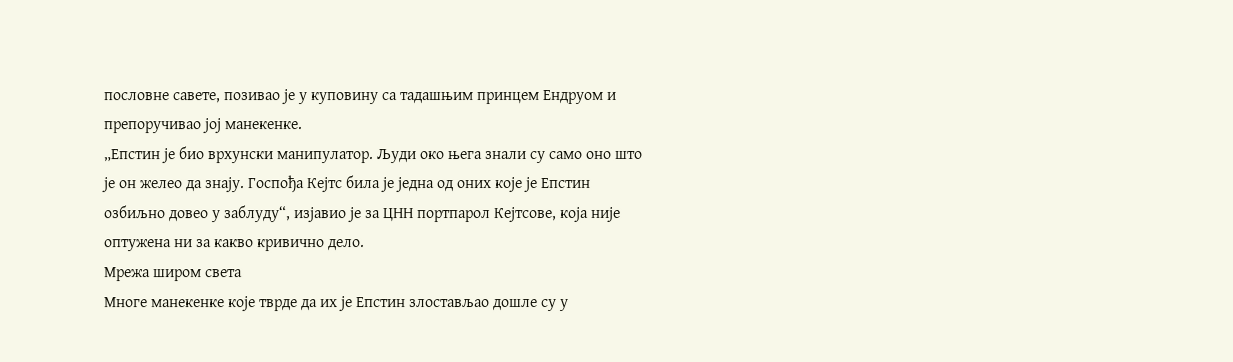пословне савете, позивао је у куповину са тадашњим принцем Ендруом и препоручивао јој манекенке.
„Епстин је био врхунски манипулатор. Људи око њега знали су само оно што је он желео да знају. Госпођа Кејтс била је једна од оних које је Епстин озбиљно довео у заблуду“, изјавио је за ЦНН портпарол Кејтсове, која није оптужена ни за какво кривично дело.
Мрежа широм света
Многе манекенке које тврде да их је Епстин злостављао дошле су у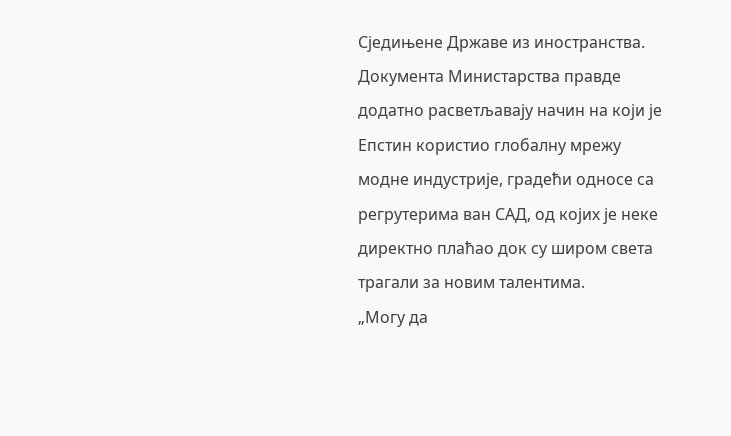Сједињене Државе из иностранства. Документа Министарства правде додатно расветљавају начин на који је Епстин користио глобалну мрежу модне индустрије, градећи односе са регрутерима ван САД, од којих је неке директно плаћао док су широм света трагали за новим талентима.
„Могу да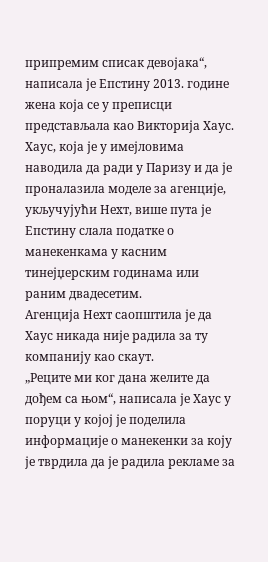припремим списак девојака“, написала је Епстину 2013. године жена која се у преписци представљала као Викторија Хаус.
Хаус, која је у имејловима наводила да ради у Паризу и да је проналазила моделе за агенције, укључујући Неxт, више пута је Епстину слала податке о манекенкама у касним тинејџерским годинама или раним двадесетим.
Агенција Неxт саопштила је да Хаус никада није радила за ту компанију као скаут.
„Реците ми ког дана желите да дођем са њом“, написала је Хаус у поруци у којој је поделила информације о манекенки за коју је тврдила да је радила рекламе за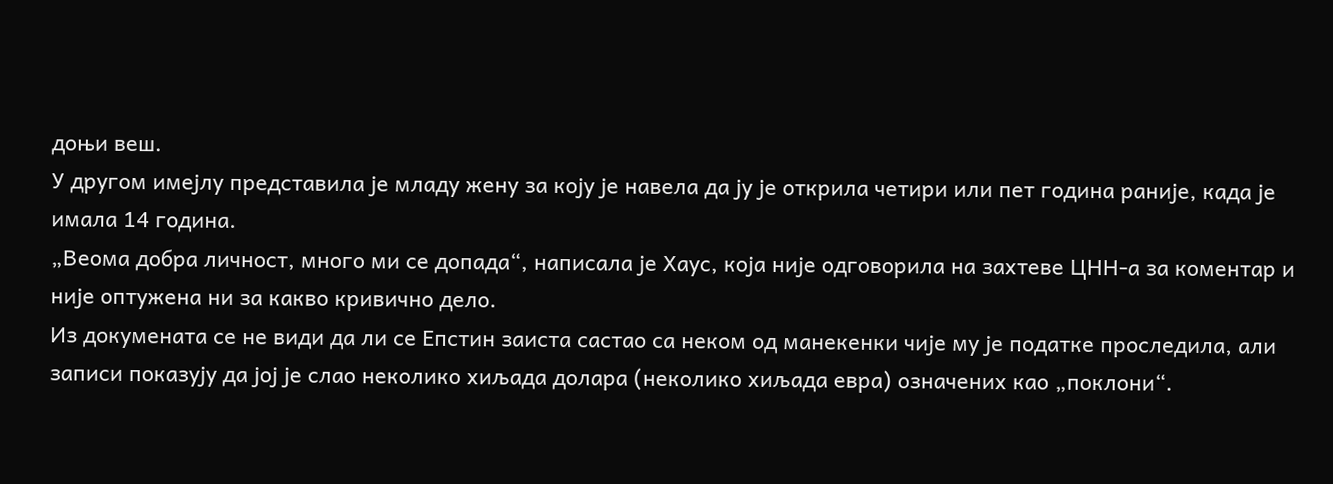доњи веш.
У другом имејлу представила је младу жену за коју је навела да ју је открила четири или пет година раније, када је имала 14 година.
„Веома добра личност, много ми се допада“, написала је Хаус, која није одговорила на захтеве ЦНН-а за коментар и није оптужена ни за какво кривично дело.
Из докумената се не види да ли се Епстин заиста састао са неком од манекенки чије му је податке проследила, али записи показују да јој је слао неколико хиљада долара (неколико хиљада евра) означених као „поклони“.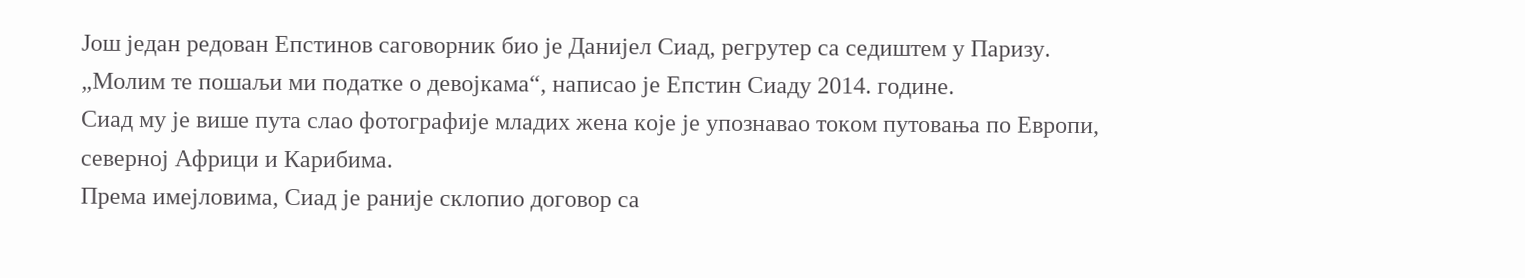Још један редован Епстинов саговорник био је Данијел Сиад, регрутер са седиштем у Паризу.
„Молим те пошаљи ми податке о девојкама“, написао је Епстин Сиаду 2014. године.
Сиад му је више пута слао фотографије младих жена које је упознавао током путовања по Европи, северној Африци и Карибима.
Према имејловима, Сиад је раније склопио договор са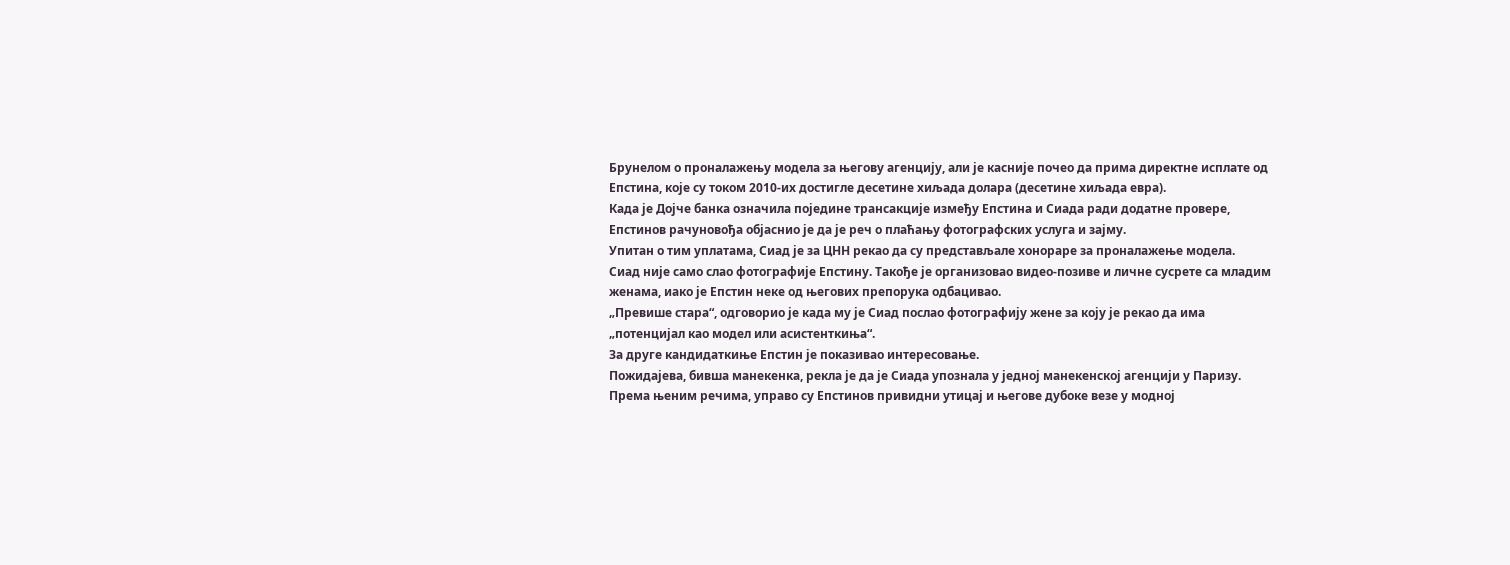Брунелом о проналажењу модела за његову агенцију, али је касније почео да прима директне исплате од Епстина, које су током 2010-их достигле десетине хиљада долара (десетине хиљада евра).
Када је Дојче банка означила поједине трансакције између Епстина и Сиада ради додатне провере, Епстинов рачуновођа објаснио је да је реч о плаћању фотографских услуга и зајму.
Упитан о тим уплатама, Сиад је за ЦНН рекао да су представљале хонораре за проналажење модела.
Сиад није само слао фотографије Епстину. Такође је организовао видео-позиве и личне сусрете са младим женама, иако је Епстин неке од његових препорука одбацивао.
„Превише стара“, одговорио је када му је Сиад послао фотографију жене за коју је рекао да има „потенцијал као модел или асистенткиња“.
За друге кандидаткиње Епстин је показивао интересовање.
Пожидајева, бивша манекенка, рекла је да је Сиада упознала у једној манекенској агенцији у Паризу.
Према њеним речима, управо су Епстинов привидни утицај и његове дубоке везе у модној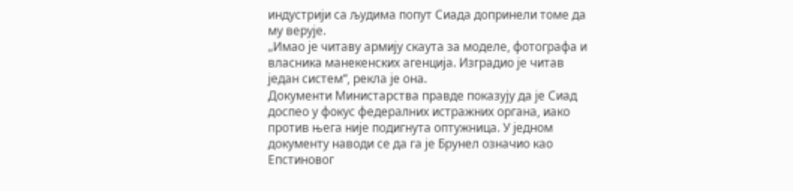индустрији са људима попут Сиада допринели томе да му верује.
„Имао је читаву армију скаута за моделе, фотографа и власника манекенских агенција. Изградио је читав један систем“, рекла је она.
Документи Министарства правде показују да је Сиад доспео у фокус федералних истражних органа, иако против њега није подигнута оптужница. У једном документу наводи се да га је Брунел означио као Епстиновог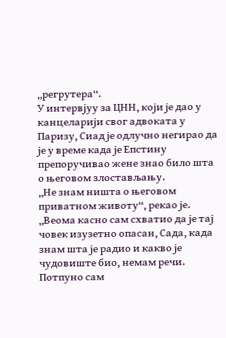„регрутера“.
У интервјуу за ЦНН, који је дао у канцеларији свог адвоката у Паризу, Сиад је одлучно негирао да је у време када је Епстину препоручивао жене знао било шта о његовом злостављању.
„Не знам ништа о његовом приватном животу“, рекао је.
„Веома касно сам схватио да је тај човек изузетно опасан, Сада, када знам шта је радио и какво је чудовиште био, немам речи. Потпуно сам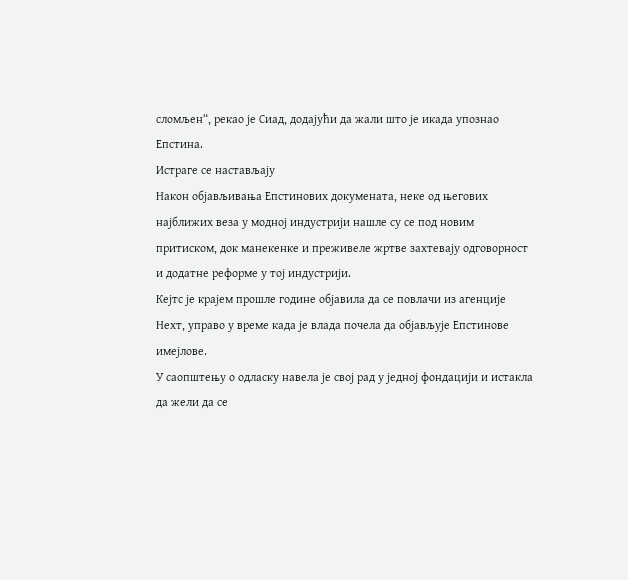сломљен“, рекао је Сиад, додајући да жали што је икада упознао Епстина.
Истраге се настављају
Након објављивања Епстинових докумената, неке од његових најближих веза у модној индустрији нашле су се под новим притиском, док манекенке и преживеле жртве захтевају одговорност и додатне реформе у тој индустрији.
Кејтс је крајем прошле године објавила да се повлачи из агенције Неxт, управо у време када је влада почела да објављује Епстинове имејлове.
У саопштењу о одласку навела је свој рад у једној фондацији и истакла да жели да се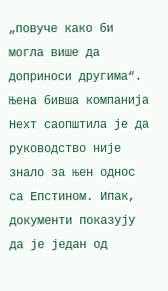„повуче како би могла више да доприноси другима“.
Њена бивша компанија Неxт саопштила је да руководство није знало за њен однос са Епстином. Ипак, документи показују да је један од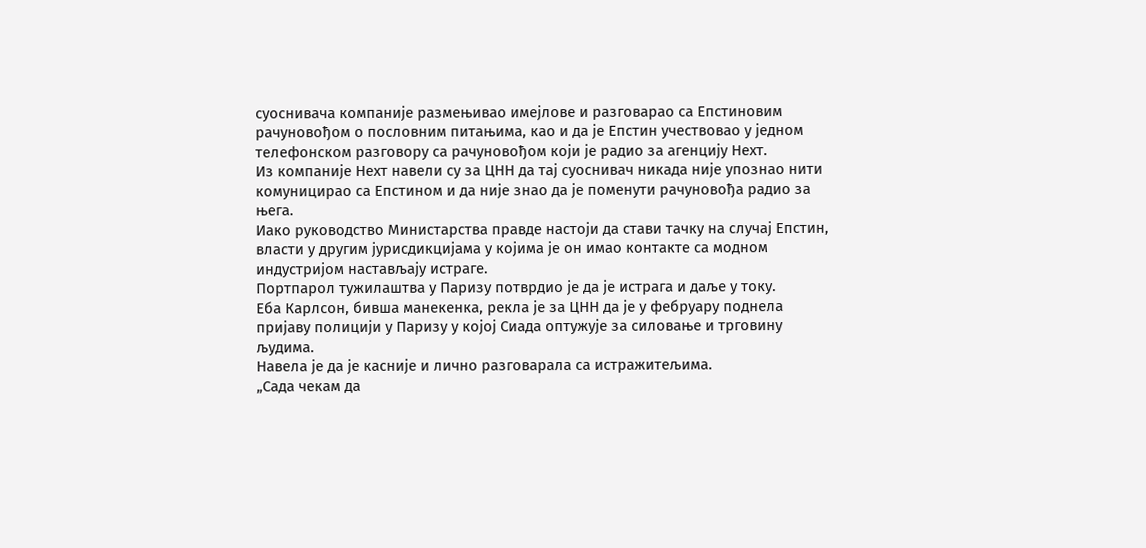суоснивача компаније размењивао имејлове и разговарао са Епстиновим рачуновођом о пословним питањима, као и да је Епстин учествовао у једном телефонском разговору са рачуновођом који је радио за агенцију Неxт.
Из компаније Неxт навели су за ЦНН да тај суоснивач никада није упознао нити комуницирао са Епстином и да није знао да је поменути рачуновођа радио за њега.
Иако руководство Министарства правде настоји да стави тачку на случај Епстин, власти у другим јурисдикцијама у којима је он имао контакте са модном индустријом настављају истраге.
Портпарол тужилаштва у Паризу потврдио је да је истрага и даље у току.
Еба Карлсон, бивша манекенка, рекла је за ЦНН да је у фебруару поднела пријаву полицији у Паризу у којој Сиада оптужује за силовање и трговину људима.
Навела је да је касније и лично разговарала са истражитељима.
„Сада чекам да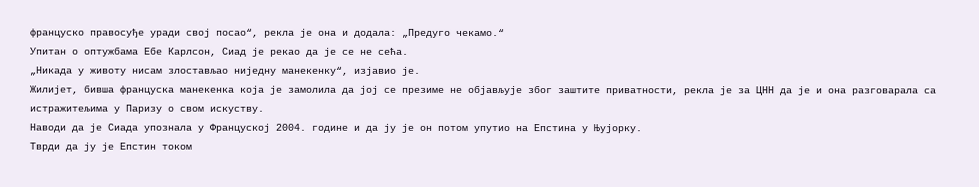француско правосуђе уради свој посао“, рекла је она и додала: „Предуго чекамо.“
Упитан о оптужбама Ебе Карлсон, Сиад је рекао да је се не сећа.
„Никада у животу нисам злостављао ниједну манекенку“, изјавио је.
Жилијет, бивша француска манекенка која је замолила да јој се презиме не објављује због заштите приватности, рекла је за ЦНН да је и она разговарала са истражитељима у Паризу о свом искуству.
Наводи да је Сиада упознала у Француској 2004. године и да ју је он потом упутио на Епстина у Њујорку.
Тврди да ју је Епстин током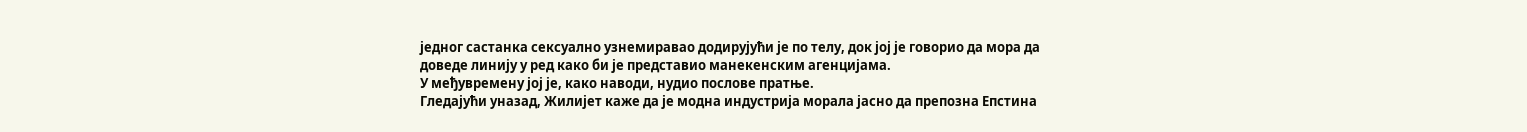једног састанка сексуално узнемиравао додирујући је по телу, док јој је говорио да мора да доведе линију у ред како би је представио манекенским агенцијама.
У међувремену јој је, како наводи, нудио послове пратње.
Гледајући уназад, Жилијет каже да је модна индустрија морала јасно да препозна Епстина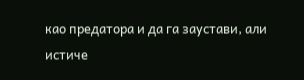као предатора и да га заустави, али истиче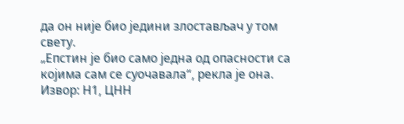да он није био једини злостављач у том свету.
„Епстин је био само једна од опасности са којима сам се суочавала“, рекла је она.
Извор: Н1, ЦНН